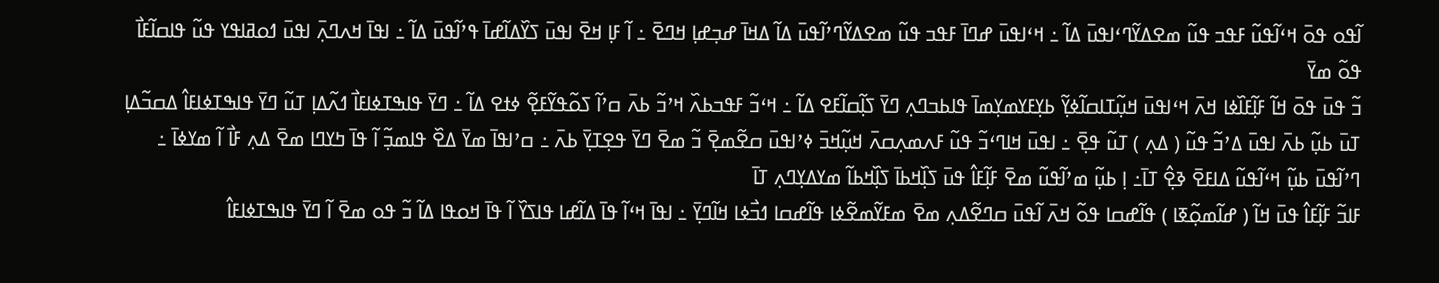ߊ߬ߟߋ ߟߋ߫ ߞߵߊ߬ߟߎ߬ ߓߟߏ ߟߎ߬ ߘߐߡߌ߬ߣߵߊߟߎ߫ ߡߊ߬ ߸ ߞߵߊߟߎ߫ ߝߣߊ߫ ߓߟߏ ߟߎ߬ ߘߐߡߌ߬ߣߴߊ߬ߟߎ߫ ߡߊ߬ ߡߞߊ߫ ߝߏ߲ߝߊ߲ ߞߣߐ߫ ߸ ߊ߬ ߓߊ߲ ߞߐ߫ ߊߟߎ߫ ߖߌ߰ߡߊ߬ߝߊ߫ ߟߴߊ߬ߟߎ߫ ߡߊ߬ ߸ ߊߟߊ߫ ߞߍߣߍ߲߫ ߊߟߎ߫ ߗߋߥߊߟߌ ߟߎ߬ ߟߊߛߊ߬ߓߊ߯ ߟߋ߬ ߘߌ߫
ߏ߬ ߟߎ߫ ߟߋ߫ ߞߊ߬ ߓߊ߲߬ߓߊ߰ߦߊ ߞߍ߫ ߞߵߊߟߎ߫ ߞߎ߲߬ߠߊߛߊ߬ߦߌ߲߬ ߕߌ߲ߓߌߘߌ߲ߘߊ߫ ߟߊߕߏߣߍ߲ ߣߌ߫ ߖߊ߲߬ߛߊ߬ߓߐ ߡߊ߬ ߸ ߞߵߏ߬ ߓߟߏߕߍ߰ ߞߴߏ߬ ߕߍ߫ ߛߴߊ߬ ߖߋ߬ߟߌ߬ߓߐ߲߬ ߦߙߐ ߡߊ߬ ߸ ߣߌ߫ ߟߊߒߠߦߊߓߊ߯ ߗߍ߬ߡߊ߲ ߠߎ߬ ߣߌ߫ ߟߊߒߠߦߊߓߊ߮ ߡߛߏ߬ߡߊ߲ ߠߎ߫ ߕߎ߲߬ ߕߍ߫ ߊߟߎ߫ ߡߴߏ߬ ߟߎ߬ ( ߡߍ߲ ) ߠߎ߬ ߟߐ߲߫ ߸ ߊߟߎ߫ ߞߊߣߵߏ߬ ߟߎ߬ ߓߍߘߍ߲ߛߍ߫ ߞߎ߲߬ߞߏ߫ ߦߴߊߟߎ߫ ߛߐ߬ߘߐ߲߫ ߏ߬ ߘߐ߫ ߣߌ߫ ߟߐ߲ߠߌ߲߫ ߕߍ߫ ߸ ߛߴߊߟߊ߫ ߘߌ߫ ߡߐ߰ ߟߊߘߏ߲߬ ߊ߬ ߟߊ߫ ߤߌߣߊ ߘߐ߫ ߡߍ߲ ߓߊ߯ ߊ߬ ߘߌߦߊ߫ ߸ ߣߴߊ߬ߟߎ߫ ߕߎ߲߬ ߞߵߊ߬ߟߎ߬ ߡߊߓߐ߫ ߢߐ߲߮ ߠߊ߫߸ ߊ߲ ߕߎ߲߬ ߘߴߊ߬ߟߎ߬ ߘߐ߫ ߓߊ߲߬ߓߊ߮ ߟߎ߫ ߖߊ߲߰ߞߕߊ߫ ߖߊ߲߰ߞߕߊ߬ ߘߌߡߌ߲ߣߍ߲ ߠߊ߫
ߓߊߏ߬ ߓߊ߲߬ߓߊ߮ ߟߎ߫ ߞߊ߬ ( ߝߊ߬ߘߋ߲߬ߧߊ ) ߟߊ߬ߝߛߊ ߟߋ߬ ߞߍ߫ ߊ߬ߟߎ߫ ߛߣߐ߬ߡߍ߲ ߘߐ߫ ߘߓߌ߬ߘߐ߬ߦߊ ߟߊ߬ߝߛߊ ߗߏ߯ߦߊ ߞߊ߬ߣߌ߲߫ ߸ ߊߟߊ߫ ߞߵߊ߬ ߟߊ߫ ߡߊ߬ߝߊ ߟߊߖߌ߰ ߊ߬ ߟߊ߫ ߞߋߟߊ ߡߊ߬ ߏ߬ ߟߋ ߘߐ߫ ߊ߬ ߣߌ߫ ߟߊߒߠߦߊߓߊ߮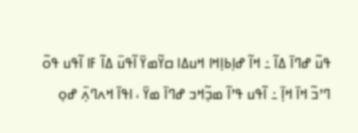ߟߎ߬ ߝߣߊ߫ ߡߊ߬ ߸ ߞߊ߬ ߝߊ߲ߕߊ߲ߞߊ ߞߎߡߊ ߛߌ߬ߘߌ߫ ߊ߬ߟߎ߫ ߡߊ߬ ߓߊ ߊ߬ߟߎ ߟߋ߬ ߣߴߏ߬ ߞߊ߫ ߞߊ߲߫ ߸ ߊ߬ߟߎ ߟߴߊ߬ ߘߏ߲߬ߞߏ ߝߣߊ߫ ߘߌ߫ ، ߊߟߊ߫ ߞߍߣߍ߲߫ ߝߋ߲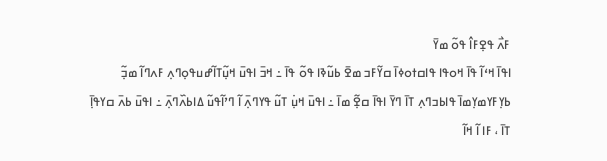ߓߍ߯ ߟߐ߲ߓߊ߮ ߟߋ߬ ߘߌ߫
ߊߟߊ߫ ߞߵߊ߬ ߟߊ߫ ߞߋߟߊ ߟߊߛߙߋߦߊ߫ ߛߌ߬ߓߏ ߘߐ߫ ߕߎ߬ߢߊ ߟߋ߬ ߟߊ߫ ߸ ߞߏ߫ ߊߟߎ߫ ߞߎ߲߬ߠߊ߬ߝߎߟߋ߲ߣߍ߲ ߓߍߣߊ߬ ߘߏ߲߬ ߕߌ߲ߓߌߘߌ߲ߘߊ߫ ߟߊߕߏߣߍ߲ ߠߊ߫ ߣߌ߫ ߊߟߊ߫ ߛߐ߲߬ ߘߊ߫ ߸ ߊߟߎ߫ ߞߎ߲߭ ߠߎ߬ ߟߌߣߍ߲߫ ߊ߬ ߣߴߊ߬ߟߎ߬ ߡߊߕߍ߰ߣߍ߲߫ ߸ ߊߟߎ߫ ߕߍ߫ ߛߌߟߊ߲߫ ߠߊ߫ ، ߓߊ ߊ߬ ߞߊ߬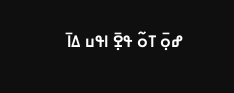ߝߋ߲߫ ߠߋ߬ ߟߐ߲߫ ߊߟߎ ߡߊ߫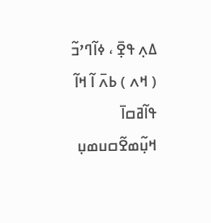ߡߍ߲ ߟߐ߲߫ ، ߦߊ߬ߣߴߏ߬ ( ߞߍ ) ߕߍ߫ ߊ߬ ߞߊ߬ ߟߊ߬ߥߛߊ߫ ߞߎ߲߬ߘߐ߬ߛߎߘߎ߲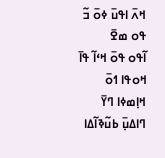ߞߍ߫ ߊߟߎ߫ ߦߋ߫ ߏ߬ ߟߋ ߘߐ߫
ߊ߬ߟߋ ߟߋ߫ ߞߵߊ߬ ߟߊ߫ ߞߋߟߊ ߗߋ߫ ߞߊ߲ߘߦߊ ߣߌ߫ ߣߊߡߎ߲߫ ߕߎ߬ߢߊ߬ߡߊ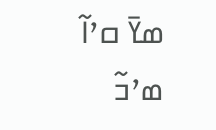ߘߌ߫ ߛߴߊ߬ ߘߴߏ߬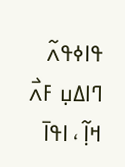ߟߊߦߟߍ߬ ߣߊߡߎ߲ ߓߍ߯ ߞߊ߲߬ ، ߊߟߊ߫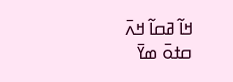ߞߊ߬ ߥߛߊ߬ ߞߍ߫ ߛߙߋ߫ ߘߌ߫